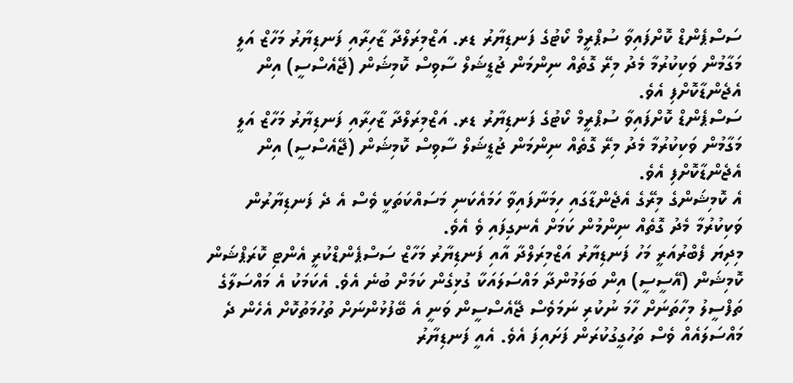ސަސްޕެންޑް ކޮށްފައިވާ ސުޕްރީމް ކޯޓުގެ ފަނޑިޔާރު ޑރ. އަޒްމިރަލްދާ ޒާހިރާއި ފަނޑިޔާރު މަހާޒް އަލީ މަގާމުން ވަކިކުރުމާ މެދު މިރޭ ގޮތެއް ނިންމަން ޖުޑީޝަލް ސާވިސް ކޮމިޝަން (ޖޭއެސްސީ) އިން އެޖެންޑާކޮށްފި އެވެ.
ސަސްޕެންޑް ކޮށްފައިވާ ސުޕްރީމް ކޯޓުގެ ފަނޑިޔާރު ޑރ. އަޒްމިރަލްދާ ޒާހިރާއި ފަނޑިޔާރު މަހާޒް އަލީ މަގާމުން ވަކިކުރުމާ މެދު މިރޭ ގޮތެއް ނިންމަން ޖުޑީޝަލް ސާވިސް ކޮމިޝަން (ޖޭއެސްސީ) އިން އެޖެންޑާކޮށްފި އެވެ.
އެ ކޮމިޝަންގެ މިރޭގެ އެޖެންޑާގައި ހިމަނާފައިވާ ހަމައެކަނި މަސައްކަތަކީ ވެސް އެ ދެ ފަނޑިޔާރުން ވަކިކުރުމާ މެދު ގޮތެއް ނިންމުން ކަމަށް އެނގިފައި ވެ އެވެ.
މިދިޔަ ފެބްރުއަރީ މަހު ފަނޑިޔާރު އަޒްމިރަލްދާ އާއި ފަނޑިޔާރު މަހާޒް ސަސްޕެންޑްކުރީ އެންޓި ކޮރަޕްޝަން ކޮމިޝަން (އޭސީސީ) އިން ބަލަމުންދާ މައްސަލައަކާ ގުޅިގެން ކަމަށް ބުނެ އެވެ. އެކަމަކު އެ މައްސަލާގެ ތަފްސީލު މިހާތަނަށް ހާމަ ނުކުރި ނަމަވެސް ޖޭއެސްސީން ވަނީ އެ ބޭފުޅުންނަށް ތުހުމަތުކޮށް އެހެން ދެ މައްސަލައެއް ވެސް ތަހުގީގުކުރަން ފަށައިފަ އެވެ. އެއީ ފަނޑިޔާރު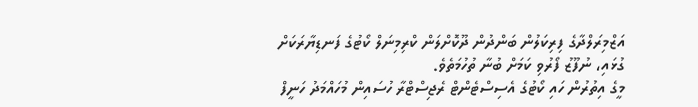އަޒްމިރަލްދާގެ ފިރިކަލުން ބަންދުން ދޫކޮށްލަން ކްރިމިނަލް ކޯޓުގެ ފަނޑިޔާރަކަށް ގުޅައި، ނުފޫޒު ފޯރުވި ކަމަށް ބުނާ ތުހުމަތެވެ.
މީގެ އިތުރުން ހައި ކޯޓުގެ އެސިސްޓެންޓް ރެޖިސްޓްރާ ހުސައިން މުހައްމަދު ހަނީފް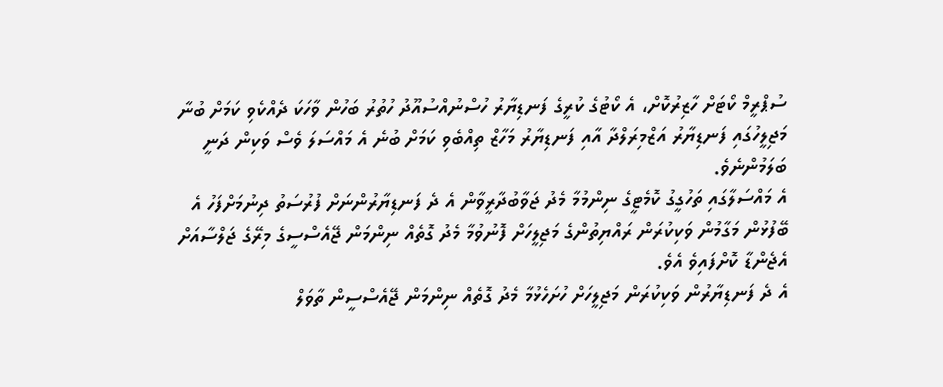ސުޕްރީމް ކޯޓަށް ހާޒިރުކޮށް، އެ ކޯޓުގެ ކުރީގެ ފަނޑިޔާރު ހުސްނުއްސުއޫދު ހުތުރު ބަހުން ވާހަކަ ދެއްކެވި ކަމަށް ބުނާ މަޖިލީހުގައި ފަނޑިޔާރު އަޒްމިރަލްދާ އާއި ފަނޑިޔާރު މަހާޒް ތިއްބެވި ކަމަށް ބުނެ އެ މައްސަލަ ވެސް ވަކިން ދަނީ ބަލަމުންނެވެ.
އެ މައްސަލާގައި ތަހުގީގު ކޮމެޓީގެ ނިންމުމާ މެދު ޖަވާބުދާރީވާން އެ ދެ ފަނޑިޔާރުންނަށް ފުރުސަތު ދިނުމަށްފަހު އެ ބޭފުޅުން މަގާމުން ވަކިކުރަން ރައްޔިތުންގެ މަޖިލީހަށް ފޮނުވުމާ މެދު ގޮތެއް ނިންމަން ޖޭއެސްސީގެ މިރޭގެ ޖަލްސާއަށް އެޖެންޑާ ކޮށްފައިވެ އެވެ.
އެ ދެ ފަނޑިޔާރުން ވަކިކުރަން މަޖިލީހަށް ހުށަހެޅުމާ މެދު ގޮތެއް ނިންމަން ޖޭއެސްސީން ތާވަލް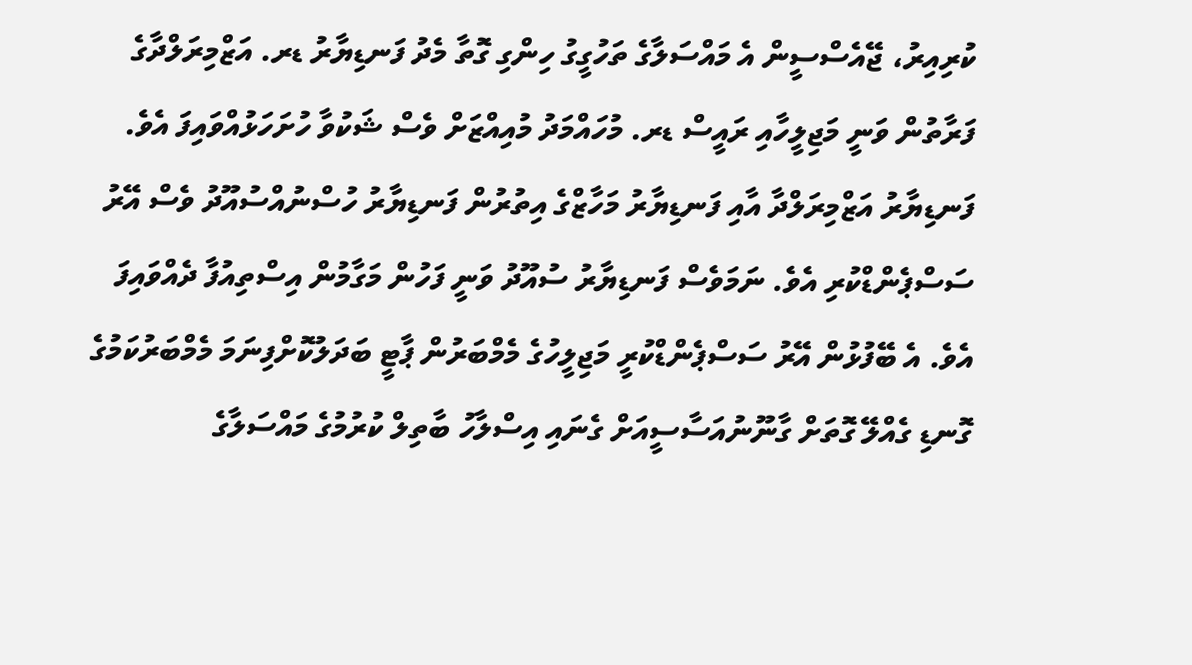ކުރިއިރު، ޖޭއެސްސީން އެ މައްސަލާގެ ތަހުގީގު ހިންގި ގޮތާ މެދު ފަނޑިޔާރު ޑރ. އަޒްމިރަލްދާގެ ފަރާތުން ވަނީ މަޖިލީހާއި ރައީސް ޑރ. މުހައްމަދު މުއިއްޒަށް ވެސް ޝަކުވާ ހުށަހަޅުއްވައިފަ އެވެ.
ފަނޑިޔާރު އަޒްމިރަލްދާ އާއި ފަނޑިޔާރު މަހާޒްގެ އިތުރުން ފަނޑިޔާރު ހުސްނުއްސުއޫދު ވެސް އޭރު ސަސްޕެންޑްކުރި އެވެ. ނަމަވެސް ފަނޑިޔާރު ސުއޫދު ވަނީ ފަހުން މަގާމުން އިސްތިއުފާ ދެއްވައިފަ އެވެ. އެ ބޭފުޅުން އޭރު ސަސްޕެންޑްކުރީ މަޖިލީހުގެ މެމްބަރުން ޕާޓީ ބަދަލުކޮށްފިނަމަ މެމްބަރުކަމުގެ ގޮނޑި ގެއްލޭ ގޮތަށް ގާނޫނުއަސާސީއަށް ގެނައި އިސްލާހު ބާތިލް ކުރުމުގެ މައްސަލާގެ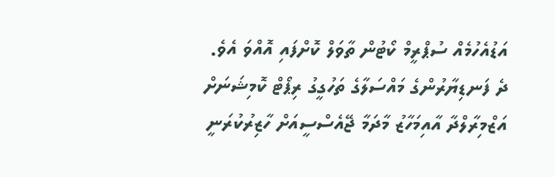އަޑުއެހުމެއް ސުޕްރީމް ކޯޓުން ތާވަލް ކޮށްފައި އޮއްވަ އެވެ.
ދެ ފަނޑިޔާރުންގެ މައްސަލާގެ ތަހުގީގު ރިޕޯޓް ކޮމިޝަނަށް
އަޒްމިރާލްދާ އާއިމަހާޒު މާދަމާ ޖޭއެސްސީއަށް ހާޒިރުކުރަނީ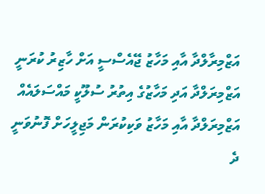އަޒްމިރާލްދާ އާއި މަހާޒު ޖޭއެސްސީ އަށް ހާޒިރު ކުރަނީ
އަޒްމިރަލްދާ އަދި މަހާޒުގެ އިތުރު ސުލޫކީ މައްސަލައެއް
އަޒްމިރަލްދާ އާއި މަހާޒު ވަކިކުރަން މަޖިލީހަށް ފޮނުވަނީ
ދެ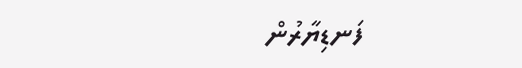ފަނޑިޔާރުން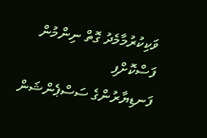ވަކިކުރުމާމެދު ގޮތް ނިންމުން ފަސްކޮށްފި
ފަނޑިޔާރުންގެ ސަސްޕެންޝަން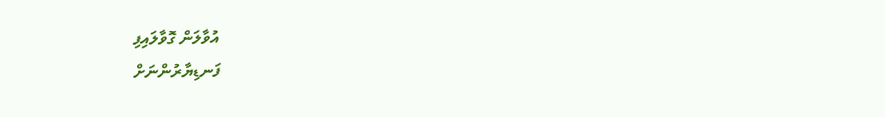އުވާލަން ގޮވާލައިފި
ފަނޑިޔާރުންނަށް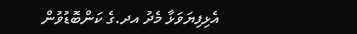އެޅިފިޔަވަޅާ މެދު އދ.ގެ ކަންބޮޑުވުން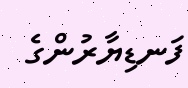ފަނޑިޔާރުންގެ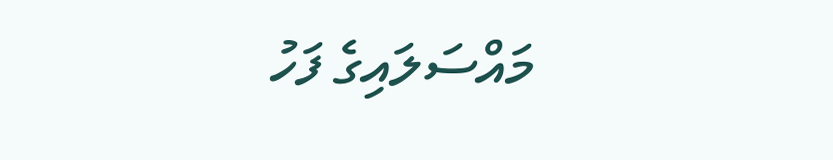މައްސަލައިގެ ފަހު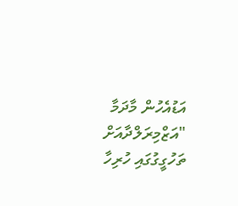އަޑުއެހުން މާދަމާ
"އަޒްމިރަލްދާއަށް ތަހުގީގުގައި ހުރިހާ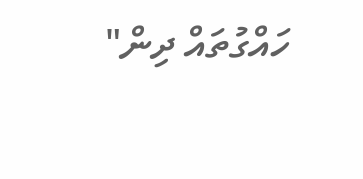ހައްގުތައް ދިން"